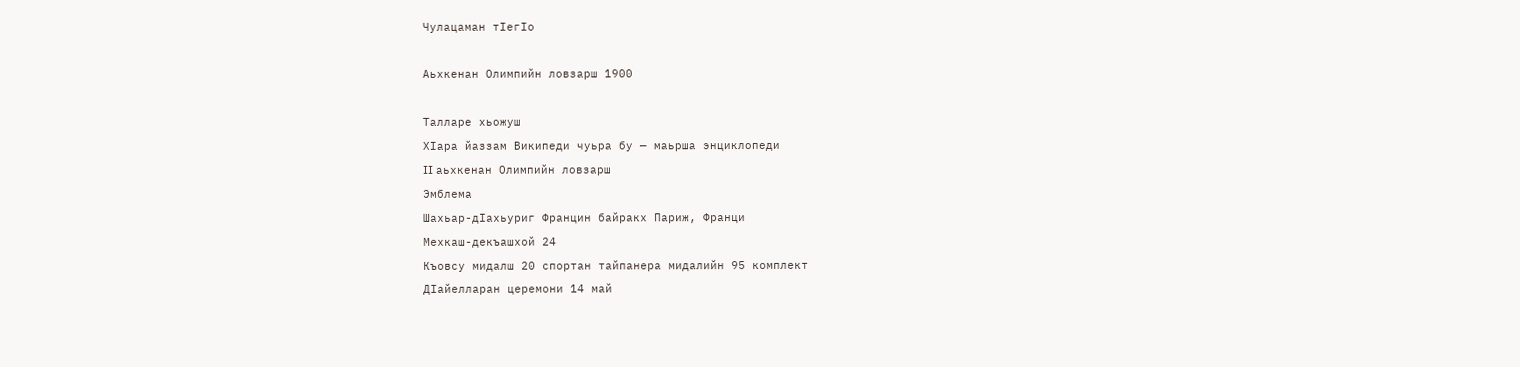Чулацаман тӀегӀо

Аьхкенан Олимпийн ловзарш 1900

Талларе хьожуш
ХӀара йаззам Википеди чуьра бу — маьрша энциклопеди
II аьхкенан Олимпийн ловзарш
Эмблема
Шахьар-дӀахьуриг Францин байракх Париж, Франци
Мехкаш-декъашхой 24
Къовсу мидалш 20 спортан тайпанера мидалийн 95 комплект
ДӀайелларан церемони 14 май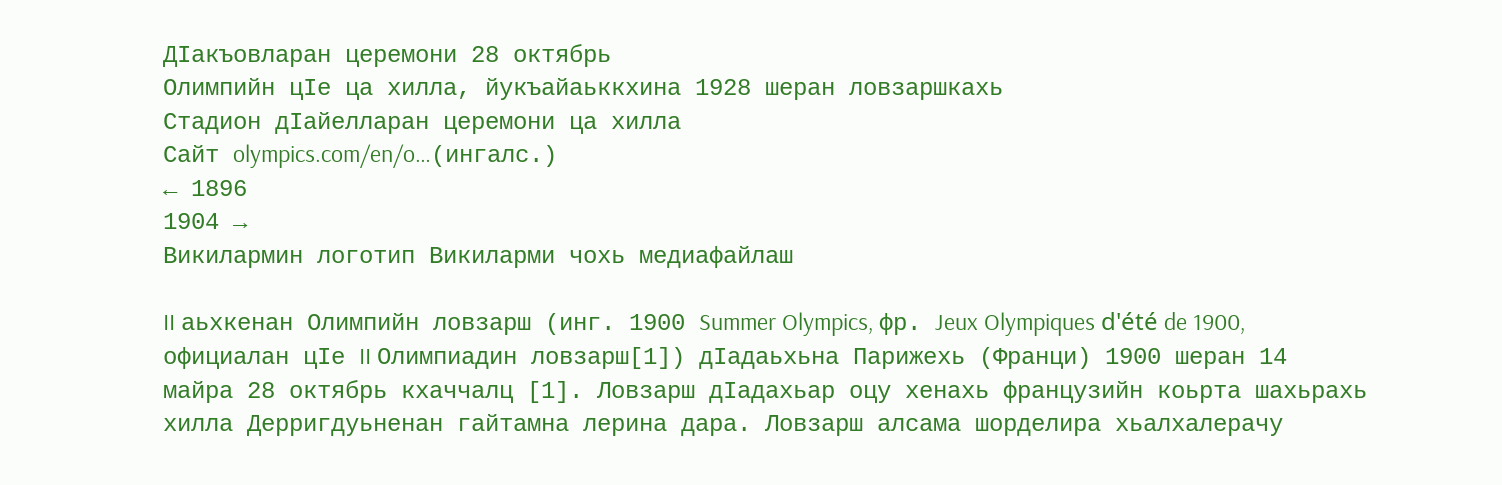ДӀакъовларан церемони 28 октябрь
Олимпийн цӀе ца хилла, йукъайаьккхина 1928 шеран ловзаршкахь
Стадион дӀайелларан церемони ца хилла
Сайт olympics.com/en/o…(ингалс.)
← 1896
1904 →
Викилармин логотип Викиларми чохь медиафайлаш

II аьхкенан Олимпийн ловзарш (инг. 1900 Summer Olympics, фр. Jeux Olympiques d'été de 1900, официалан цӀе II Олимпиадин ловзарш[1]) дӀадаьхьна Парижехь (Франци) 1900 шеран 14 майра 28 октябрь кхаччалц [1]. Ловзарш дӀадахьар оцу хенахь французийн коьрта шахьрахь хилла Дерригдуьненан гайтамна лерина дара. Ловзарш алсама шорделира хьалхалерачу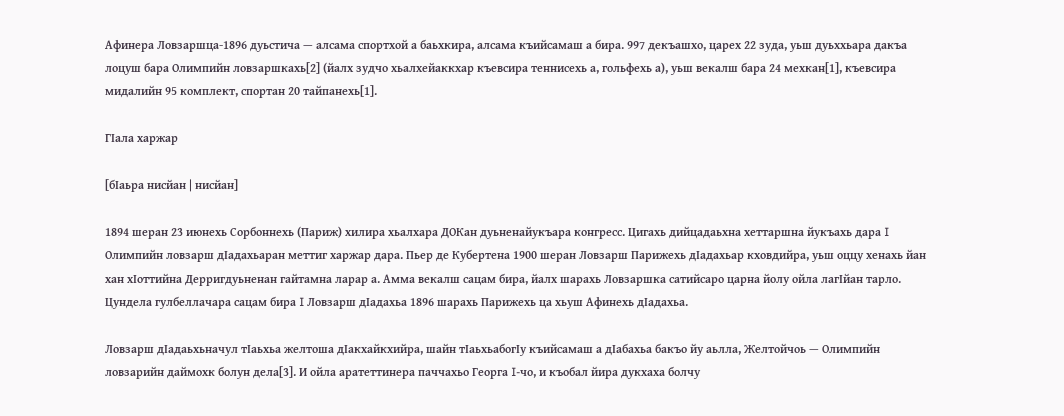Афинера Ловзаршца-1896 дуьстича — алсама спортхой а баьхкира, алсама къийсамаш а бира. 997 декъашхо, царех 22 зуда, уьш дуьххьара дакъа лоцуш бара Олимпийн ловзаршкахь[2] (йалх зудчо хьалхейаккхар къевсира теннисехь а, гольфехь а), уьш векалш бара 24 мехкан[1], къевсира мидалийн 95 комплект, спортан 20 тайпанехь[1].

ГӀала харжар

[бӀаьра нисйан | нисйан]

1894 шеран 23 июнехь Сорбоннехь (Париж) хилира хьалхара ДОКан дуьненайукъара конгресс. Цигахь дийцадаьхна хеттаршна йукъахь дара I Олимпийн ловзарш дӀадахьаран меттиг харжар дара. Пьер де Кубертена 1900 шеран Ловзарш Парижехь дӀадахьар кховдийра, уьш оццу хенахь йан хан хӀоттийна Дерригдуьненан гайтамна ларар а. Амма векалш сацам бира, йалх шарахь Ловзаршка сатийсаро царна йолу ойла лагӀйан тарло. Цундела гулбеллачара сацам бира I Ловзарш дӀадахьа 1896 шарахь Парижехь ца хьуш Афинехь дӀадахьа.

Ловзарш дӀадаьхьначул тӀаьхьа желтоша дӀакхайкхийра, шайн тӀаьхьабогӀу къийсамаш а дӀабахьа бакъо йу аьлла, Желтойчоь — Олимпийн ловзарийн даймохк болун дела[3]. И ойла аратеттинера паччахьо Георга I-чо, и къобал йира дукхаха болчу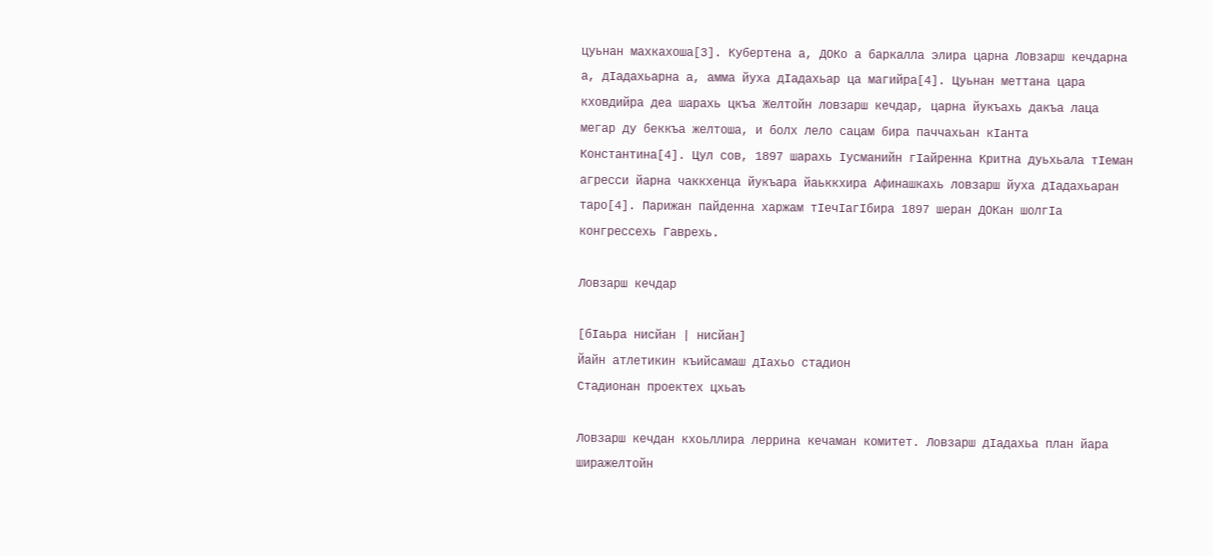цуьнан махкахоша[3]. Кубертена а, ДОКо а баркалла элира царна Ловзарш кечдарна а, дӀадахьарна а, амма йуха дӀадахьар ца магийра[4]. Цуьнан меттана цара кховдийра деа шарахь цкъа Желтойн ловзарш кечдар, царна йукъахь дакъа лаца мегар ду беккъа желтоша, и болх лело сацам бира паччахьан кӀанта Константина[4]. Цул сов, 1897 шарахь Ӏусманийн гӀайренна Критна дуьхьала тӀеман агресси йарна чаккхенца йукъара йаьккхира Афинашкахь ловзарш йуха дӀадахьаран таро[4]. Парижан пайденна харжам тӀечӀагӀбира 1897 шеран ДОКан шолгӀа конгрессехь Гаврехь.

Ловзарш кечдар

[бӀаьра нисйан | нисйан]
Йайн атлетикин къийсамаш дӀахьо стадион
Стадионан проектех цхьаъ

Ловзарш кечдан кхоьллира леррина кечаман комитет. Ловзарш дӀадахьа план йара ширажелтойн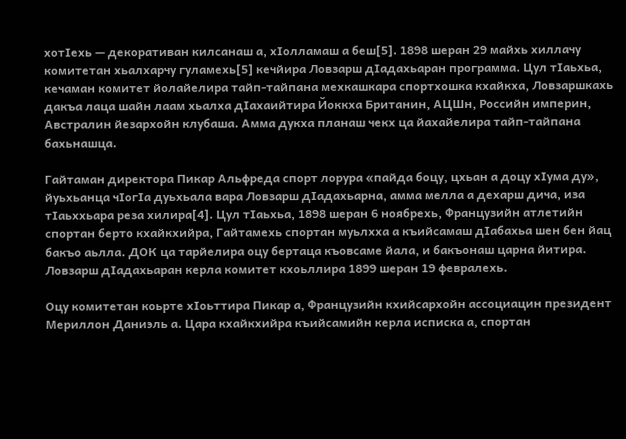хотӀехь — декоративан килсанаш а, хӀолламаш а беш[5]. 1898 шеран 29 майхь хиллачу комитетан хьалхарчу гуламехь[5] кечйира Ловзарш дӀадахьаран программа. Цул тӀаьхьа, кечаман комитет йолайелира тайп-тайпана мехкашкара спортхошка кхайкха, Ловзаршкахь дакъа лаца шайн лаам хьалха дӀахаийтира Йоккха Британин, АЦШн, Российн империн, Австралин йезархойн клубаша. Амма дукха планаш чекх ца йахайелира тайп-тайпана бахьнашца.

Гайтаман директора Пикар Альфреда спорт лорура «пайда боцу, цхьан а доцу хӀума ду», йуьхьанца чӀогӀа дуьхьала вара Ловзарш дӀадахьарна, амма мелла а дехарш дича, иза тӀаьххьара реза хилира[4]. Цул тӀаьхьа, 1898 шеран 6 ноябрехь, Французийн атлетийн спортан берто кхайкхийра, Гайтамехь спортан муьлхха а къийсамаш дӀабахьа шен бен йац бакъо аьлла. ДОК ца тарйелира оцу бертаца къовсаме йала, и бакъонаш царна йитира. Ловзарш дӀадахьаран керла комитет кхоьллира 1899 шеран 19 февралехь.

Оцу комитетан коьрте хӀоьттира Пикар а, Французийн кхийсархойн ассоциацин президент Мериллон Даниэль а. Цара кхайкхийра къийсамийн керла исписка а, спортан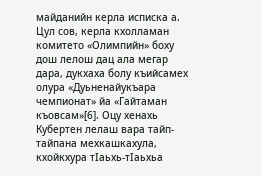майданийн керла исписка а. Цул сов, керла кхолламан комитето «Олимпийн» боху дош лелош дац ала мегар дара, дукхаха болу къийсамех олура «Дуьненайукъара чемпионат» йа «Гайтаман къовсам»[6]. Оцу хенахь Кубертен лелаш вара тайп-тайпана мехкашкахула, кхойкхура тӀаьхь-тӀаьхьа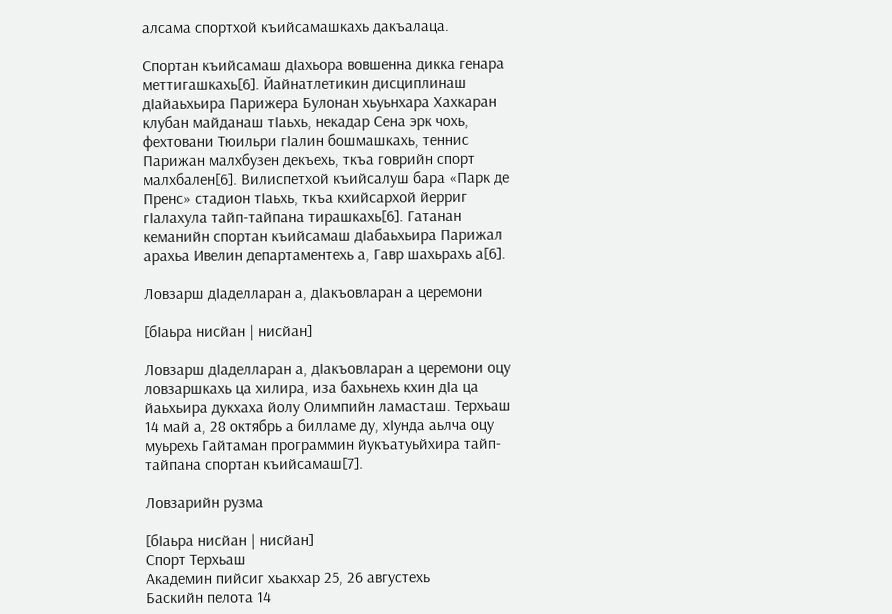алсама спортхой къийсамашкахь дакъалаца.

Спортан къийсамаш дӀахьора вовшенна дикка генара меттигашкахь[6]. Йайнатлетикин дисциплинаш дӀайаьхьира Парижера Булонан хьуьнхара Хахкаран клубан майданаш тӀаьхь, некадар Сена эрк чохь, фехтовани Тюильри гӀалин бошмашкахь, теннис Парижан малхбузен декъехь, ткъа говрийн спорт малхбален[6]. Вилиспетхой къийсалуш бара «Парк де Пренс» стадион тӀаьхь, ткъа кхийсархой йерриг гӀалахула тайп-тайпана тирашкахь[6]. Гатанан кеманийн спортан къийсамаш дӀабаьхьира Парижал арахьа Ивелин департаментехь а, Гавр шахьрахь а[6].

Ловзарш дӀаделларан а, дӀакъовларан а церемони

[бӀаьра нисйан | нисйан]

Ловзарш дӀаделларан а, дӀакъовларан а церемони оцу ловзаршкахь ца хилира, иза бахьнехь кхин дӀа ца йаьхьира дукхаха йолу Олимпийн ламасташ. Терхьаш 14 май а, 28 октябрь а билламе ду, хӀунда аьлча оцу муьрехь Гайтаман программин йукъатуьйхира тайп-тайпана спортан къийсамаш[7].

Ловзарийн рузма

[бӀаьра нисйан | нисйан]
Спорт Терхьаш
Академин пийсиг хьакхар 25, 26 августехь
Баскийн пелота 14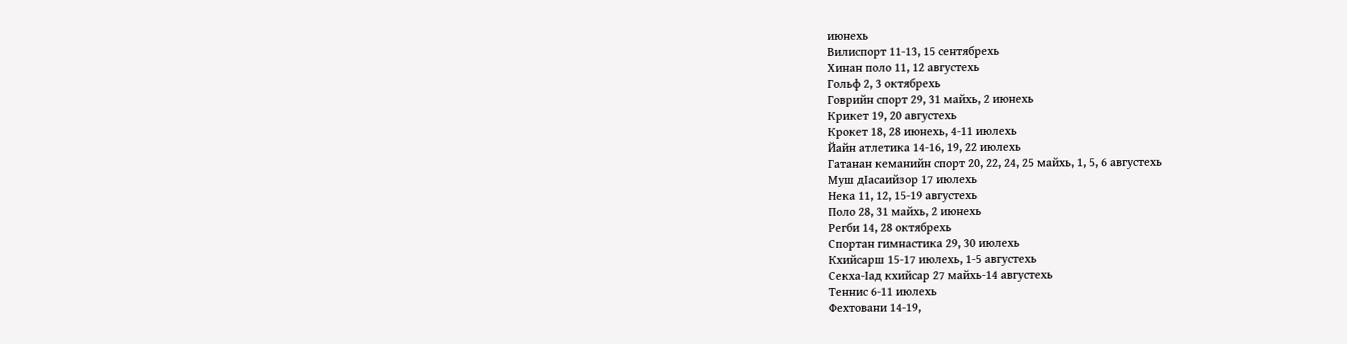июнехь
Вилиспорт 11-13, 15 сентябрехь
Хинан поло 11, 12 августехь
Гольф 2, 3 октябрехь
Говрийн спорт 29, 31 майхь, 2 июнехь
Крикет 19, 20 августехь
Крокет 18, 28 июнехь, 4-11 июлехь
Йайн атлетика 14-16, 19, 22 июлехь
Гатанан кеманийн спорт 20, 22, 24, 25 майхь, 1, 5, 6 августехь
Муш дӀасаийзор 17 июлехь
Нека 11, 12, 15-19 августехь
Поло 28, 31 майхь, 2 июнехь
Регби 14, 28 октябрехь
Спортан гимнастика 29, 30 июлехь
Кхийсарш 15-17 июлехь, 1-5 августехь
Секха-Ӏад кхийсар 27 майхь-14 августехь
Теннис 6-11 июлехь
Фехтовани 14-19,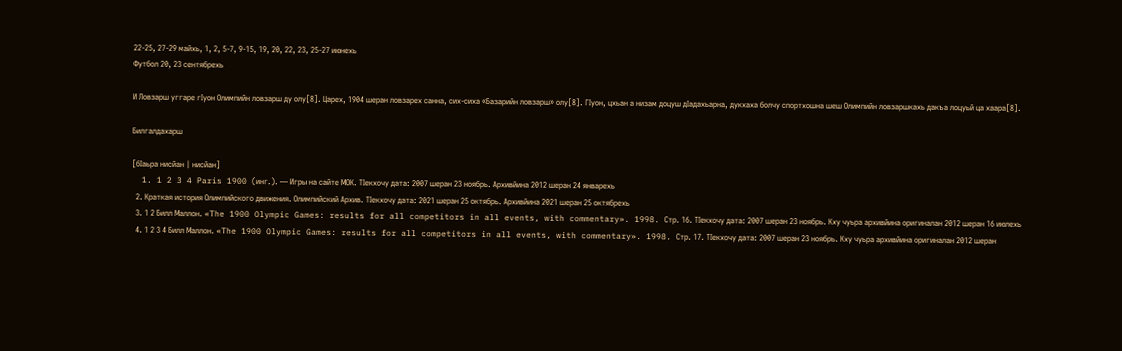22-25, 27-29 майхь, 1, 2, 5-7, 9-15, 19, 20, 22, 23, 25-27 июнехь
Футбол 20, 23 сентябрехь

И Ловзарш уггаре гӀуон Олимпийн ловзарш ду олу[8]. Царех, 1904 шеран ловзарех санна, сих-сиха «Базарийн ловзарш» олу[8]. ГӀуон, цхьан а низам доцуш дӀадахьарна, дукхаха болчу спортхошна шеш Олимпийн ловзаршкахь дакъа лоцуьй ца хаара[8].

Билгалдахарш

[бӀаьра нисйан | нисйан]
  1. 1 2 3 4 Paris 1900 (инг.). — Игры на сайте МОК. ТӀекхочу дата: 2007 шеран 23 ноябрь. Архивйина 2012 шеран 24 январехь
  2. Краткая история Олимпийского движения. Олимпийский Архив. ТӀекхочу дата: 2021 шеран 25 октябрь. Архивйина 2021 шеран 25 октябрехь
  3. 1 2 Билл Маллон. «The 1900 Olympic Games: results for all competitors in all events, with commentary». 1998. Стр. 16. ТӀекхочу дата: 2007 шеран 23 ноябрь. Кху чуьра архивйина оригиналан 2012 шеран 16 июлехь
  4. 1 2 3 4 Билл Маллон. «The 1900 Olympic Games: results for all competitors in all events, with commentary». 1998. Стр. 17. ТӀекхочу дата: 2007 шеран 23 ноябрь. Кху чуьра архивйина оригиналан 2012 шеран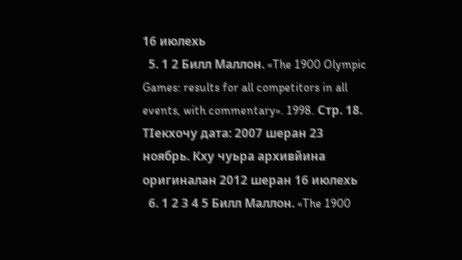16 июлехь
  5. 1 2 Билл Маллон. «The 1900 Olympic Games: results for all competitors in all events, with commentary». 1998. Стр. 18. ТӀекхочу дата: 2007 шеран 23 ноябрь. Кху чуьра архивйина оригиналан 2012 шеран 16 июлехь
  6. 1 2 3 4 5 Билл Маллон. «The 1900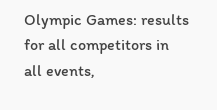Olympic Games: results for all competitors in all events,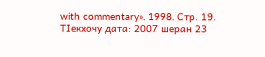with commentary». 1998. Стр. 19. ТӀекхочу дата: 2007 шеран 23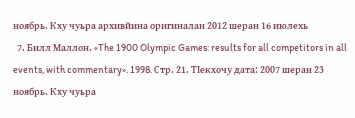ноябрь. Кху чуьра архивйина оригиналан 2012 шеран 16 июлехь
  7. Билл Маллон. «The 1900 Olympic Games: results for all competitors in all events, with commentary». 1998. Стр. 21. ТӀекхочу дата: 2007 шеран 23 ноябрь. Кху чуьра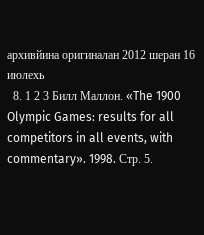архивйина оригиналан 2012 шеран 16 июлехь
  8. 1 2 3 Билл Маллон. «The 1900 Olympic Games: results for all competitors in all events, with commentary». 1998. Стр. 5.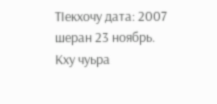ТӀекхочу дата: 2007 шеран 23 ноябрь. Кху чуьра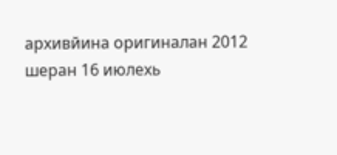архивйина оригиналан 2012 шеран 16 июлехь